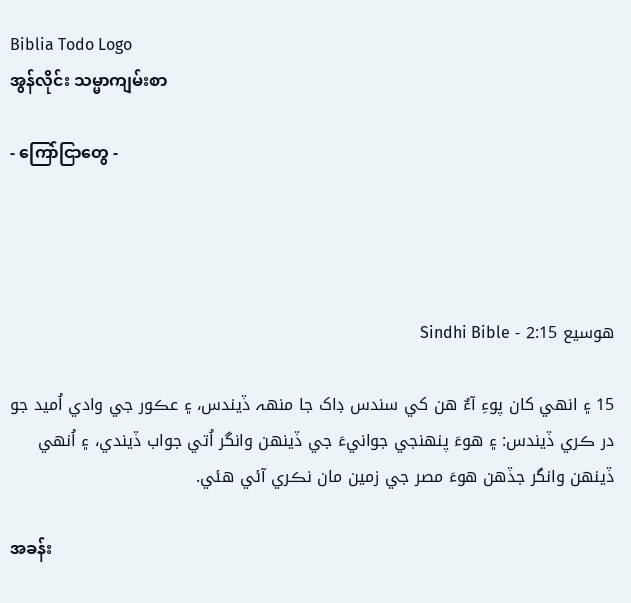Biblia Todo Logo
အွန်လိုင်း သမ္မာကျမ်းစာ

- ကြော်ငြာတွေ -




هوسيع 2:15 - Sindhi Bible

15 ۽ انهي کان پوءِ آءٌ هن کي سندس ڊاک جا منهہ ڏيندس، ۽ عڪور جي وادي اُميد جو در ڪري ڏيندس: ۽ هوءَ پنهنجي جوانيءَ جي ڏينهن وانگر اُتي جواب ڏيندي، ۽ اُنهي ڏينهن وانگر جڏهن هوءَ مصر جي زمين مان نڪري آئي هئي.

အခန်း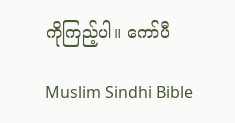ကိုကြည့်ပါ။ ကော်ပီ

Muslim Sindhi Bible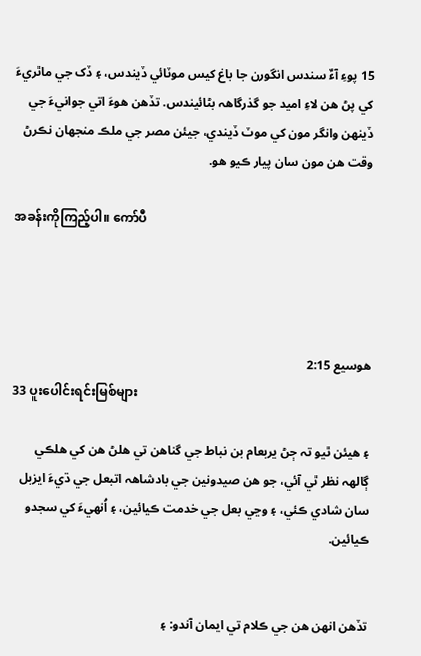15 پوءِ آءٌ سندس انگورن جا باغ کيس موٽائي ڏيندس، ۽ ڏک جي ماٿريءَ کي پڻ هن لاءِ اميد جو گذرگاهہ بڻائيندس. تڏهن هوءَ اتي جوانيءَ جي ڏينهن وانگر مون کي موٽ ڏيندي، جيئن مصر جي ملڪ منجھان نڪرڻ وقت هن مون سان پيار ڪيو هو.

အခန်းကိုကြည့်ပါ။ ကော်ပီ




هوسيع 2:15
33 ပူးပေါင်းရင်းမြစ်များ

۽ هيئن ٿيو تہ ڄڻ يربعام بن نباط جي گناهن تي هلڻ هن کي هلڪي ڳالهہ نظر ٿي آئي، جو هن صيدونين جي بادشاهہ اتبعل جي ڌيءَ ايزبل سان شادي ڪئي، ۽ وڃي بعل جي خدمت ڪيائين، ۽ اُنهيءَ کي سجدو ڪيائين.


تڏهن انهن هن جي ڪلام تي ايمان آندو: ۽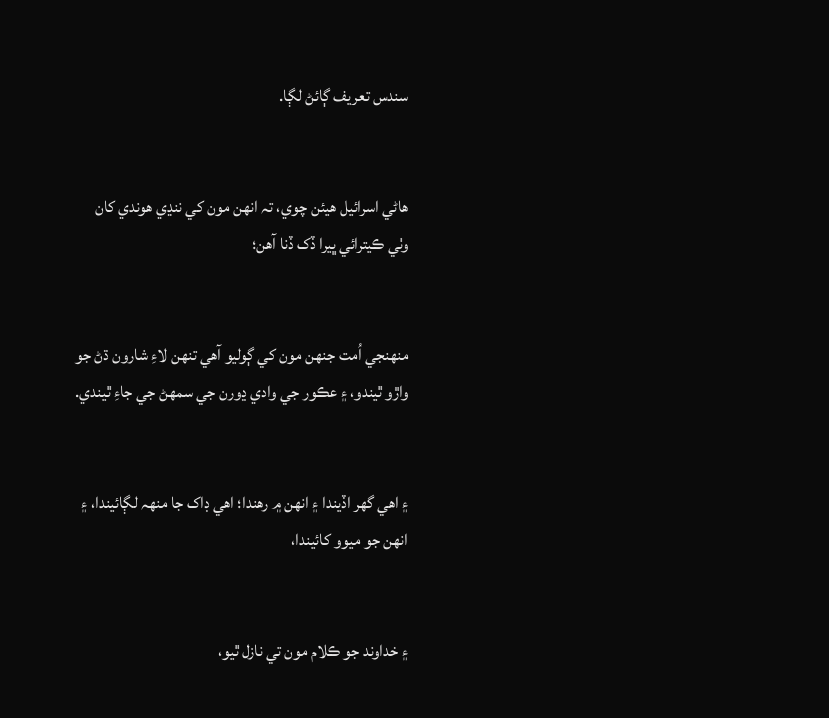سندس تعريف ڳائڻ لڳا.


هاڻي اسرائيل هيئن چوي، تہ انهن مون کي ننڍي هوندي کان وٺي ڪيترائي ڀيرا ڏک ڏنا آهن؛


منهنجي اُمت جنهن مون کي ڳوليو آهي تنهن لاءِ شارون ڌڻ جو واڙو ٿيندو، ۽ عڪور جي وادي ڍورن جي سمهڻ جي جاءِ ٿيندي.


۽ اهي گهر اڏيندا ۽ انهن ۾ رهندا؛ اهي ڊاک جا منهہ لڳائيندا، ۽ انهن جو ميوو کائيندا،


۽ خداوند جو ڪلام مون تي نازل ٿيو،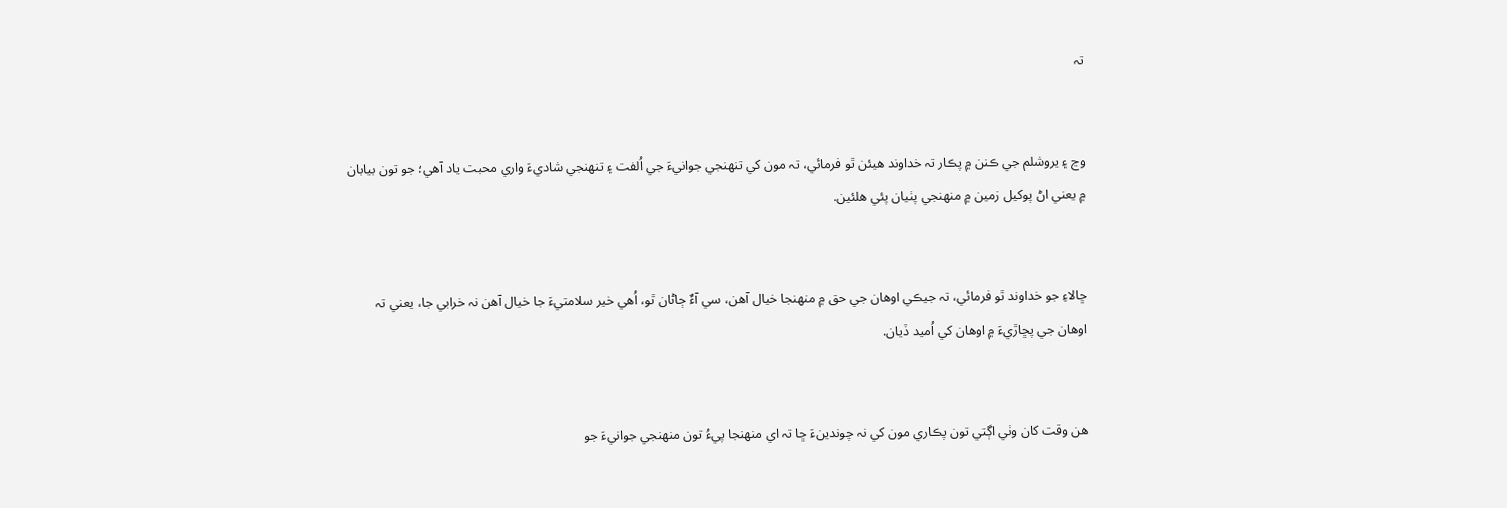تہ


وڃ ۽ يروشلم جي ڪنن ۾ پڪار تہ خداوند هيئن ٿو فرمائي، تہ مون کي تنهنجي جوانيءَ جي اُلفت ۽ تنهنجي شاديءَ واري محبت ياد آهي؛ جو تون بيابان ۾ يعني اڻ پوکيل زمين ۾ منهنجي پٺيان پئي هلئين.


ڇالاءِ جو خداوند ٿو فرمائي، تہ جيڪي اوهان جي حق ۾ منهنجا خيال آهن، سي آءٌ ڄاڻان ٿو، اُهي خير سلامتيءَ جا خيال آهن نہ خرابي جا، يعني تہ اوهان جي پڇاڙيءَ ۾ اوهان کي اُميد ڏيان.


هن وقت کان وٺي اڳتي تون پڪاري مون کي نہ چوندينءَ ڇا تہ اي منهنجا پيءُ تون منهنجي جوانيءَ جو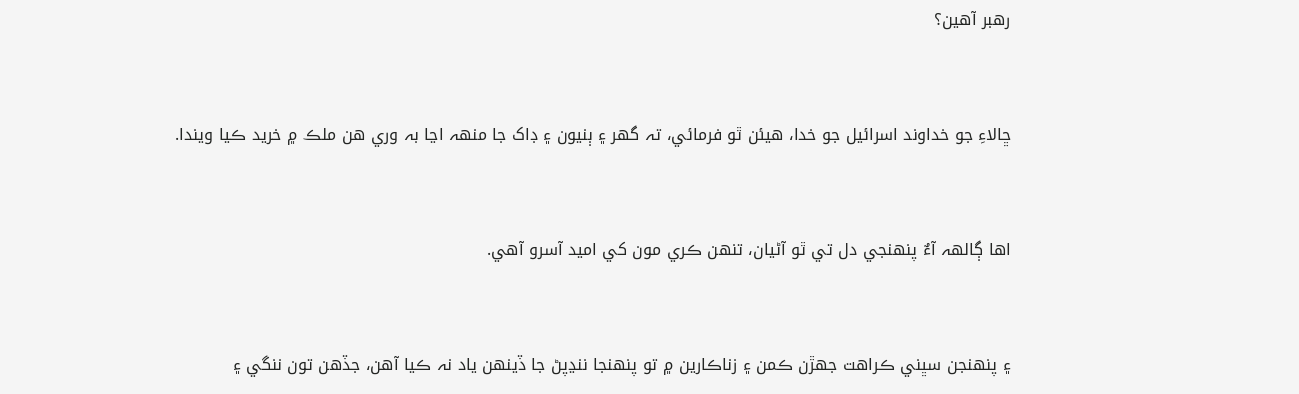رهبر آهين؟


ڇالاءِ جو خداوند اسرائيل جو خدا، هيئن ٿو فرمائي، تہ گهر ۽ ٻنيون ۽ ڊاک جا منهہ اڃا بہ وري هن ملڪ ۾ خريد ڪيا ويندا.


اها ڳالهہ آءٌ پنهنجي دل تي ٿو آڻيان، تنهن ڪري مون کي اميد آسرو آهي.


۽ پنهنجن سڀني ڪراهت جهڙن ڪمن ۽ زناڪارين ۾ تو پنهنجا ننڍپڻ جا ڏينهن ياد نہ ڪيا آهن، جڏهن تون ننگي ۽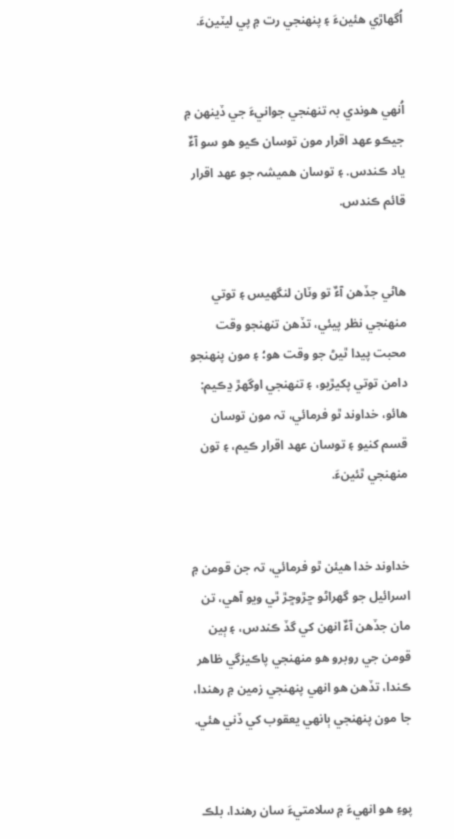اُگهاڙي هئينءَ ۽ پنهنجي رت ۾ پي ليٽينءَ.


اُنهي هوندي بہ تنهنجي جوانيءَ جي ڏينهن ۾ جيڪو عهد اقرار مون توسان ڪيو هو سو آءٌ ياد ڪندس. ۽ توسان هميشہ جو عهد اقرار قائم ڪندس.


هاڻي جڏهن آءٌ تو وٽان لنگهيس ۽ توتي منهنجي نظر پيئي، تڏهن تنهنجو وقت محبت پيدا ٿيڻ جو وقت هو؛ ۽ مون پنهنجو دامن توتي پکيڙيو، ۽ تنهنجي اوگهڙ ڍڪيم: هائو، خداوند ٿو فرمائي، تہ مون توسان قسم کنيو ۽ توسان عهد اقرار ڪيم، ۽ تون منهنجي ٿئينءَ.


خداوند خدا هيئن ٿو فرمائي، تہ جن قومن ۾ اسرائيل جو گهراڻو ڇڙوڇڙ ٿي ويو آهي، تن مان جڏهن آءٌ انهن کي گڏ ڪندس، ۽ ٻين قومن جي روبرو هو منهنجي پاڪيزگي ظاهر ڪندا، تڏهن هو انهي پنهنجي زمين ۾ رهندا، جا مون پنهنجي ٻانهي يعقوب کي ڏني هئي.


پوءِ هو انهيءَ ۾ سلامتيءَ سان رهندا، بلڪ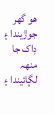هو گهر جوڙيندا ۽ ڊاک جا منهہ لڳائيندا ۽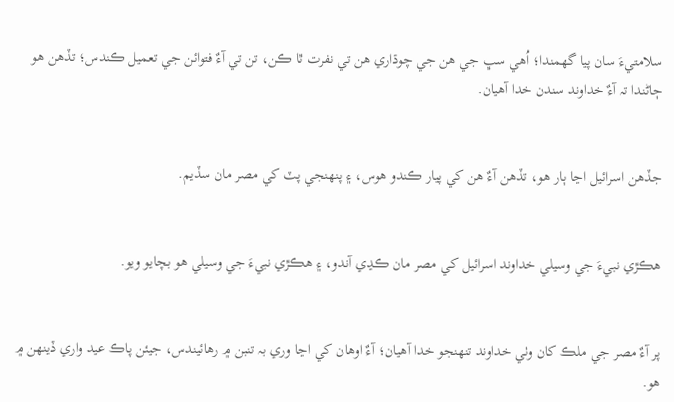سلامتيءَ سان پيا گهمندا؛ اُهي سڀ جي هن جي چوڌاري هن تي نفرت ٿا ڪن، تن تي آءٌ فتوائن جي تعميل ڪندس؛ تڏهن هو ڄاڻندا تہ آءٌ خداوند سندن خدا آهيان.


جڏهن اسرائيل اڃا ٻار هو، تڏهن آءٌ هن کي پيار ڪندو هوس، ۽ پنهنجي پٽ کي مصر مان سڏيم.


هڪڙي نبيءَ جي وسيلي خداوند اسرائيل کي مصر مان ڪڍي آندو، ۽ هڪڙي نبيءَ جي وسيلي هو بچايو ويو.


پر آءٌ مصر جي ملڪ کان وٺي خداوند تنهنجو خدا آهيان؛ آءٌ اوهان کي اڃا وري بہ تنبن ۾ رهائيندس، جيئن پاڪ عيد واري ڏينهن ۾ هو.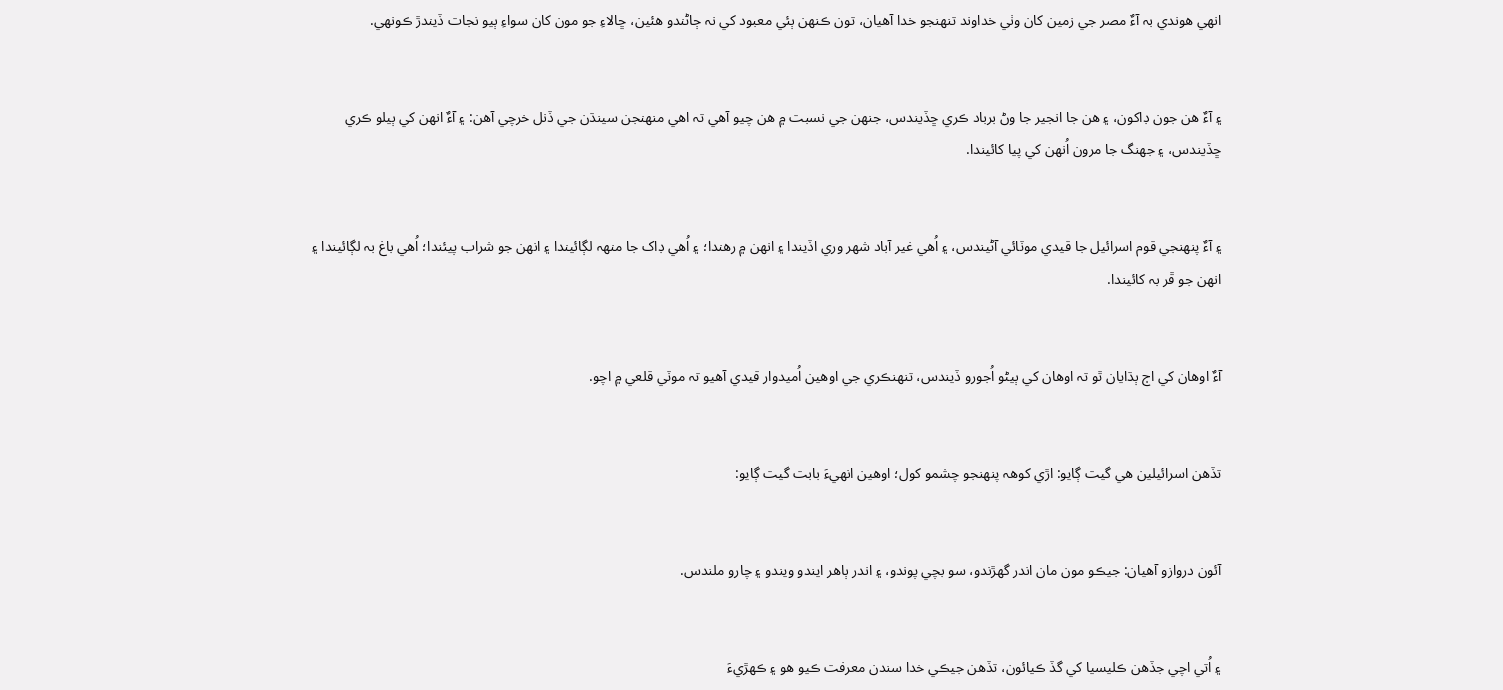انهي هوندي بہ آءٌ مصر جي زمين کان وٺي خداوند تنهنجو خدا آهيان، تون ڪنهن ٻئي معبود کي نہ ڄاڻندو هئين، ڇالاءِ جو مون کان سواءِ ٻيو نجات ڏيندڙ ڪونهي.


۽ آءٌ هن جون ڊاکون، ۽ هن جا انجير جا وڻ برباد ڪري ڇڏيندس، جنهن جي نسبت ۾ هن چيو آهي تہ اهي منهنجن سينڌن جي ڏنل خرچي آهن: ۽ آءٌ انهن کي ٻيلو ڪري ڇڏيندس، ۽ جهنگ جا مرون اُنهن کي پيا کائيندا.


۽ آءٌ پنهنجي قوم اسرائيل جا قيدي موٽائي آڻيندس، ۽ اُهي غير آباد شهر وري اڏيندا ۽ انهن ۾ رهندا؛ ۽ اُهي ڊاک جا منهہ لڳائيندا ۽ انهن جو شراب پيئندا؛ اُهي باغ بہ لڳائيندا ۽ انهن جو ڦر بہ کائيندا.


آءٌ اوهان کي اڄ ٻڌايان ٿو تہ اوهان کي ٻيڻو اُجورو ڏيندس، تنهنڪري جي اوهين اُميدوار قيدي آهيو تہ موٽي قلعي ۾ اچو.


تڏهن اسرائيلين هي گيت ڳايو: اڙي کوهہ پنهنجو چشمو کول؛ اوهين انهيءَ بابت گيت ڳايو:


آئون دروازو آهيان: جيڪو مون مان اندر گهڙندو، سو بچي پوندو، ۽ اندر ٻاهر ايندو ويندو ۽ چارو ملندس.


۽ اُتي اچي جڏهن ڪليسيا کي گڏ ڪيائون، تڏهن جيڪي خدا سندن معرفت ڪيو هو ۽ ڪهڙيءَ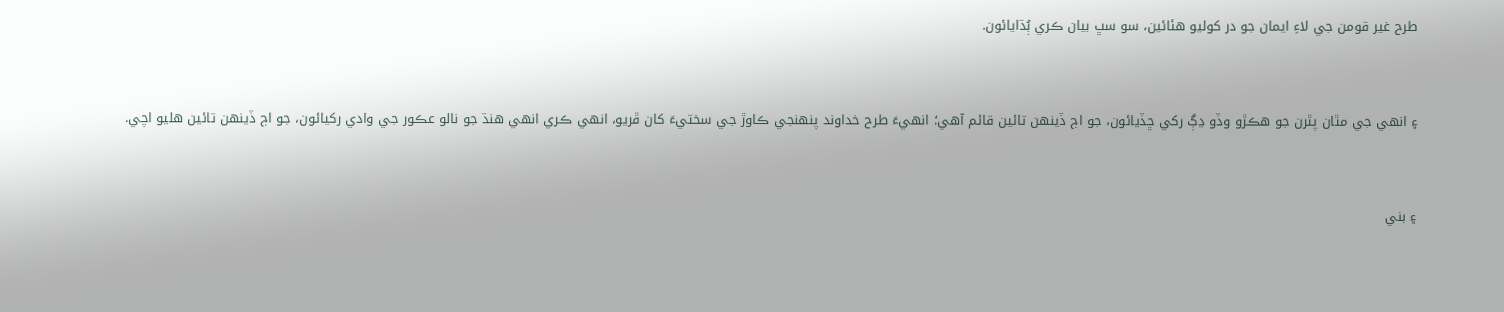طرح غير قومن جي لاءِ ايمان جو در کوليو هئائين، سو سڀ بيان ڪري ٻُڌايائون.


۽ انهي جي مٿان پٿرن جو هڪڙو وڏو ڍڳ رکي ڇڏيائون، جو اڄ ڏينهن تائين قائم آهي؛ انهيءَ طرح خداوند پنهنجي ڪاوڙ جي سختيءَ کان ڦريو، انهي ڪري انهي هنڌ جو نالو عڪور جي وادي رکيائون، جو اڄ ڏينهن تائين هليو اچي.


۽ بني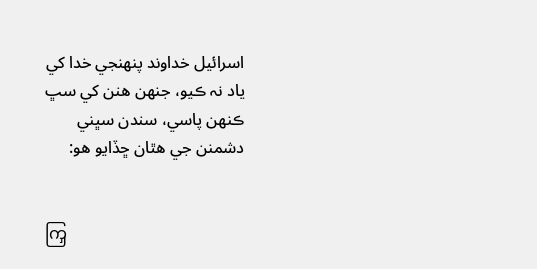اسرائيل خداوند پنهنجي خدا کي ياد نہ ڪيو، جنهن هنن کي سڀ ڪنهن پاسي، سندن سڀني دشمنن جي هٿان ڇڏايو هو:


ကြှ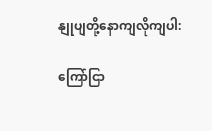နျုပျတို့နောကျလိုကျပါ:

ကြော်ငြာ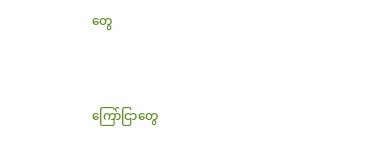တွေ


ကြော်ငြာတွေ